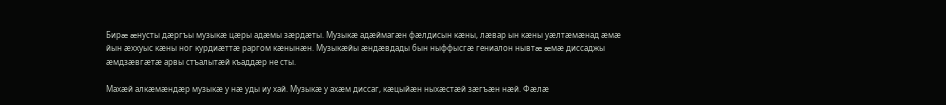Бирæ æнусты дæргъы музыкæ цæры адæмы зæрдæты. Музыкæ адæймагæн фæлдисын кæны, лæвар ын кæны уæлтæмæнад æмæ йын æххуыс кæны ног курдиæттæ раргом кæнынæн. Музыкæйы æндæвдады бын ныффысгæ гениалон нывтæ æмæ диссаджы æмдзæвгæтæ арвы стъалытæй къаддæр не сты.

Махæй алкæмæндæр музыкæ у нæ уды иу хай. Музыкæ у ахæм диссаг, кæцыйæн ныхæстæй зæгъæн нæй. Фæлæ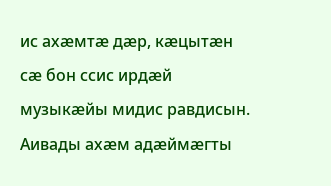ис ахæмтæ дæр, кæцытæн сæ бон ссис ирдæй музыкæйы мидис равдисын. Аивады ахæм адæймæгты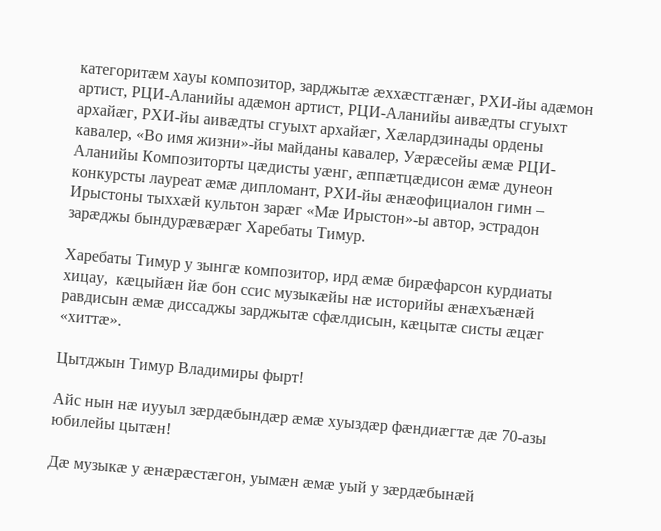категоритæм хауы композитор, зарджытæ æххæстгæнæг, РХИ-йы адæмон артист, РЦИ-Аланийы адæмон артист, РЦИ-Аланийы аивæдты сгуыхт архайæг, РХИ-йы аивæдты сгуыхт архайæг, Хæлардзинады ордены кавалер, «Во имя жизни»-йы майданы кавалер, Уæрæсейы æмæ РЦИ-Аланийы Композиторты цæдисты уæнг, æппæтцæдисон æмæ дунеон конкурсты лауреат æмæ дипломант, РХИ-йы æнæофициалон гимн – Ирыстоны тыххæй культон зарæг «Мæ Ирыстон»-ы автор, эстрадон зарæджы бындурæвæрæг Харебаты Тимур.

Харебаты Тимур у зынгæ композитор, ирд æмæ бирæфарсон курдиаты хицау,  кæцыйæн йæ бон ссис музыкæйы нæ историйы æнæхъæнæй равдисын æмæ диссаджы зарджытæ сфæлдисын, кæцытæ систы æцæг «хиттæ».

Цытджын Тимур Владимиры фырт!

Айс нын нæ иууыл зæрдæбындæр æмæ хуыздæр фæндиæгтæ дæ 70-азы юбилейы цытæн!

Дæ музыкæ у æнæрæстæгон, уымæн æмæ уый у зæрдæбынæй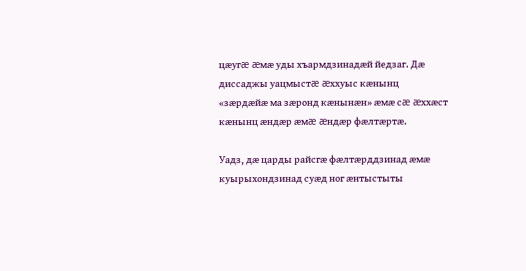цæугæ æмæ уды хъармдзинадæй йедзаг. Дæ диссаджы уацмыстæ æххуыс кæнынц «зæрдæйæ ма зæронд кæнынæн» æмæ сæ æххæст кæнынц æндæр æмæ æндæр фæлтæртæ.

Уадз, дæ царды райсгæ фæлтæрддзинад æмæ куырыхондзинад суæд ног æнтыстыты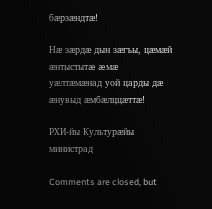бæрзæндтæ!

Нæ зæрдæ дын зæгъы, цæмæй æнтыстытæ æмæ уæлтæмæнад уой царды дæ æнувыд æмбæлццæттæ!

РХИ-йы Культурæйы министрад

Comments are closed, but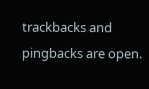trackbacks and pingbacks are open.